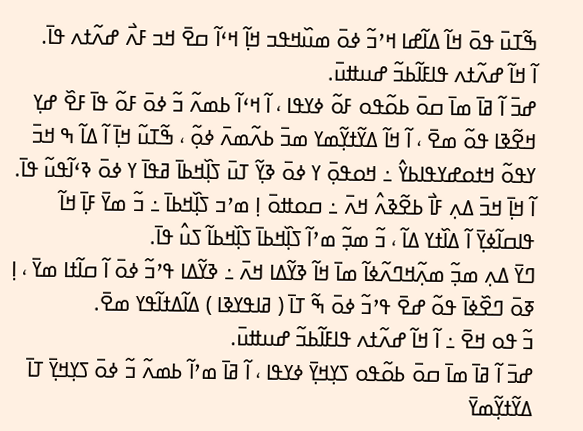ߒ߬ߠߎ߫ ߟߋ߫ ߞߊ߬ ߡߊ߬ߝߊ ߞߴߏ߬ ߦߋ߫ ߘߎ߰ߞߟߏ ߞߊ߲߬ ߞߵߊ߬ ߛߐ߫ ߞߏ ߓߍ߯ ߝߍ߬ߙߍ ߟߊ߫.
ߊ߬ ߞߊ߬ ߝߍ߬ߙߍ ߟߊߓߊ߬ߕߏ߬ ߝߎߚߎ߫.
ߝߏ߫ ߊ߬ ߥߊ߫ ߘߊ߫ ߛߋ߫ ߕߋ߬ߟߋ ߓߋ߬ ߦߌߟߊ ، ߊ߬ ߞߵߊ߬ ߕߘߍ߬ ߏ߬ ߦߋ߫ ߓߋ߬ ߟߊ߫ ߓߐ߰ ߝߌ߲ ߞߐ߬ߢߊ ߟߋ߬ ߘߐ߫ ، ߊ߬ ߞߊ߬ ߡߌ߬ߙߌ߲߬ߘߌ ߘߏ߫ ߕߍ߬ߘߍ߫ ߦߋ߲߬ ، ߒ߬ߠߎ߬ ߞߊ߲߫ ߊ߬ ߡߊ߬ ߒ ߞߏ߫ ߌߟߋ߬ ߞߙߋߝߌߟߊߕߌ߮ ߸ ߞߋߟߋ߲߫ ߌ ߦߋ߫ ߢߌ߲߬ ߠߎ߫ ߖߊ߲߰ߞߕߊ߫ ߥߟߊ߫ ߌ ߦߋ߫ ߢߵߊ߬ߟߎ߬ ߟߊ߫.
ߊ߬ ߞߊ߲߫ ߞߏ߫ ߡߍ߲ ߓߊ߯ ߕߐ߬ߢߍ߮ ߞߍ߫ ߸ ߛߋߚߋ߫ ߊ߲ ߘߴߏ ߖߊ߲߰ߞߕߊ߫ ߸ ߏ߬ ߘߌ߫ ߓߊ߲߫ ߞߊ߬ ߟߊߛߊ߬ߦߌ߲߫ ߊ߬ ߡߊ߰ߙߌ ߡߊ߬ ، ߏ߬ ߘߏ߲߬ ߘߴߊ߬ ߖߊ߲߰ߞߕߊ߫ ߖߊ߲߰ߞߕߊ߬ ߖߎ߮ ߟߊ߫.
ߣߌ߫ ߡߍ߲ ߘߏ߲߬ ߘߍ߲߬ߞߣߍ߬ߦߊ߬ ߘߊ߫ ߞߊ߬ ߢߌ߬ߡߊ ߞߍ߫ ߸ ߢߌ߬ߡߊ ߟߴߏ߬ ߦߋ߫ ߊ߬ ߛߊ߬ߙߊ ߘߌ߫ ، ߊ߲ ߧߋ߫ ߣߐ߰ߦߊ߫ ߟߋ߬ ߝߐ߫ ߟߴߏ߬ ߦߋ߫ ߒ߬ ߠߊ߫ ( ߥߊߟߌߢߊ ) ߡߊ߬ߡߙߊ߬ߟߌ ߘߐ߫.
ߏ߬ ߟߋ ߞߐ߫ ߸ ߊ߬ ߞߊ߬ ߝߍ߬ߙߍ ߟߊߓߊ߬ߕߏ߬ ߝߎߚߎ߫.
ߝߏ߫ ߊ߬ ߥߊ߫ ߘߊ߫ ߛߋ߫ ߕߋ߬ߟߋ ߖߌ߲ߞߌ߲߫ ߦߌߟߊ ، ߊ߬ ߥߊ߫ ߘߴߊ߬ ߕߘߍ߬ ߏ߬ ߦߋ߫ ߖߌ߲ߞߌ߲߫ ߠߊ߫ ߡߌ߬ߙߌ߲߬ߘߌ߫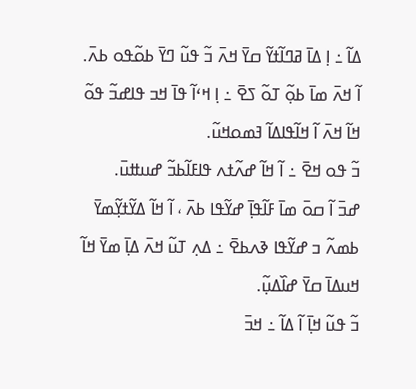ߡߊ߬ ߸ ߊ߲ ߡߊ߫ ߥߣߊ߬ߙߌ߬ ߛߌ߫ ߞߍ߫ ߏ߬ ߟߎ߬ ߣߌ߫ ߕߋ߬ߟߋ ߕߍ߫.
ߊ߬ ߞߍ߫ ߘߊ߫ ߕߋ߲߬ ߠߋ߬ ߖߐ߫ ߸ ߊ߲ ߞߵߊ߬ ߟߊ߫ ߞߏ ߟߊߝߏ߬ ߟߋ߬ ߞߊ߬ ߞߍ߫ ߊ߬ ߞߊ߬ߟߊߡߊ߬ ߔߘߋߞߎ߬.
ߏ߬ ߟߋ ߞߐ߫ ߸ ߊ߬ ߞߊ߬ ߝߍ߬ߙߍ ߟߊߓߊ߬ߕߏ߬ ߝߎߚߎ߫.
ߝߏ߫ ߊ߬ ߛߋ߫ ߘߊ߫ ߓߊ߬ߟߊ߲߫ ߝߌ߬ߟߊ ߕߍ߫ ، ߊ߬ ߞߊ߬ ߡߌ߬ߙߌ߲߬ߘߌ߫ ߕߘߍ߬ ߏ ߝߌ߬ߟߊ ߢߍߕߐ߫ ߸ ߡߍ߲ ߠߎ߬ ߞߍ߫ ߡߊ߲߫ ߘߌ߫ ߞߊ߬ ߞߎߡߊ߫ ߛߌ߫ ߝߊ߰ߡߎ߲߬.
ߏ߬ ߟߎ߬ ߞߊ߲߫ ߊ߬ ߡߊ߬ ߸ ߞߏ߫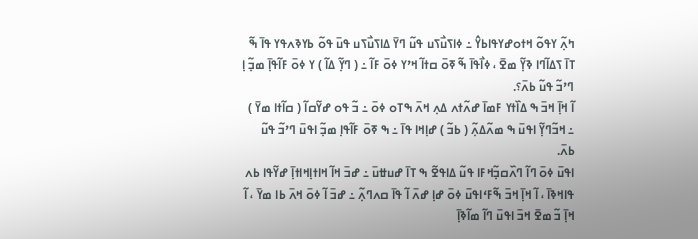ߤߍ߲߬ ߌߟߋ߬ ߞߙߋߝߌߟߊߕߌ߮ ߸ ߦߊߖߎ߯ߖߎ ߟߎ߬ ߣߌ߫ ߡߊߖߎ߯ߖߎ ߟߎ߫ ߟߋ߬ ߕߌߢߍߟߌ ߟߊ߫ ߒ߬ ߠߊ߫ ߖߡߊ߬ߣߊ ߢߌ߲߬ ߘߐ߫ ، ߦߊ߯ߟߊ߫ ߒ߬ ߧߋ߫ ߛߙߊ߬ ߞߴߌ ߦߋ߫ ߓߊ߬ ߸ ( ߣߌ߲߬ ߡߊ߬ ) ߌ ߦߋ߫ ߓߊ߬ߟߊ߲߫ ߘߏ߲߬ ߊ߲ ߣߴߏ߬ ߟߎ߬ ߕߍ߫؟.
ߊ߬ ߞߊ߲߫ ߞߏ߫ ߒ ߡߊ߰ߙߌ ߓߘߊ߫ ߝߍ߬ߙߍ ߡߍ߲ ߞߍ߫ ߒߠߋ ߦߋ߫ ߸ ߏ߬ ߟߋ ߝߌ߬ߛߊ߬ ( ߛߊ߬ߙߊ ߘߌ߫ ) ߸ ߞߏ߬ߣߌ߲߬ ߊߟߎ߫ ߒ ߘߍ߬ߡߍ߲߬ ( ߕߏ߬ ) ߝߊ߲ߞߊ ߟߊ߫ ߸ ߒ ߧߋ߫ ߓߊ߬ߟߊ߲ ߘߏ߲߬ ߊߟߎ߫ ߣߴߏ߬ ߟߎ߬ ߕߍ߫.
ߊߟߎ߫ ߦߋ߫ ߣߊ߬ ߣߍ߰ߛߏ߲߬ߞߓߊ ߟߎ߬ ߡߊߟߐ߬ ߒ ߠߊ߫ ߝߎߚߎ߫ ߸ ߝߏ߫ ߞߊ߬ ߞߊߙߊ߲ߞߊߙߊ߲߫ ߝߌ߬ߟߊ ߕߍ ߟߊߞߢߊ߫ ، ߊ߬ ߞߊ߲߫ ߞߏ߫ ߒ߬ߓߵߊߟߎ߫ ߦߋ߫ ߝߊ߲ ߝߍ߫ ߊ߬ ߟߊ߫ ߛߍߣߍ߲߬ ߸ ߝߏ߫ ߊ߬ ߦߋ߫ ߞߍ߫ ߕߊ ߘߌ߫ ، ߊ߬ ߞߊ߲߫ ߏ߬ ߘߐ߫ ߞߏ߫ ߊߟߎ߫ ߣߊ߬ ߘߊ߬ߢߊ߲߫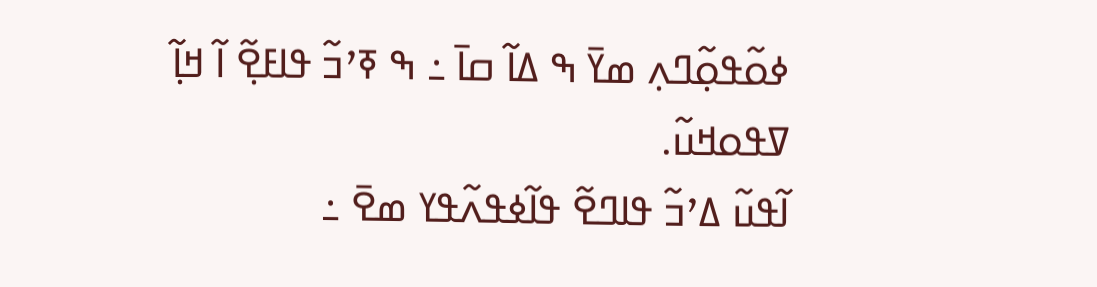ߦߋ߬ߟߋ߲߬ߣߍ߲ ߘߌ߫ ߒ ߡߊ߬ ߛߊ߫ ߸ ߒ ߧߴߏ߬ ߟߊߓߐ߲߬ ߊ߬ ߞߊ߲߬ ߜߟߋߞߎ߬.
ߊ߬ߟߎ߬ ߡߴߏ߬ ߟߊߣߐ߬ ߟߊ߬ߦߟߍ߬ߟߌ ߘߐ߫ ߸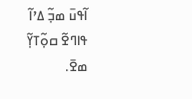ߊ߬ߟߎ߫ ߘߏ߲߬ ߡߴߊ߬ ߟߊߣߐ߬ ߛߋ߲߬ߠߌ߲߬ ߘߐ߫.